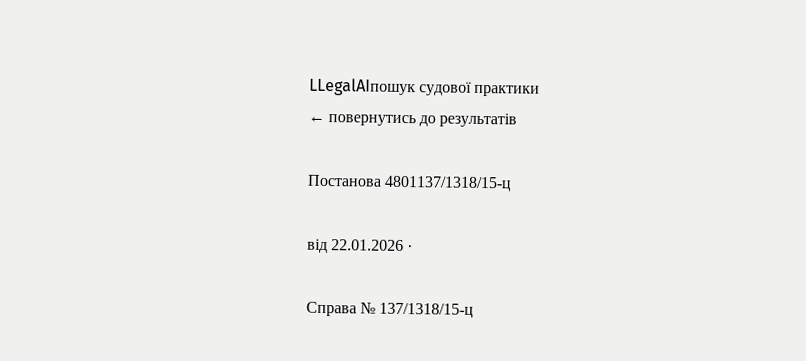LLegalAIпошук судової практики
← повернутись до результатів

Постанова 4801137/1318/15-ц

від 22.01.2026 ·

Справа № 137/1318/15-ц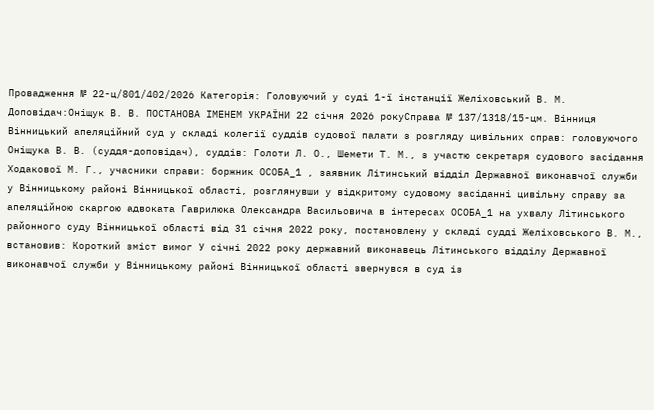Провадження № 22-ц/801/402/2026 Категорія: Головуючий у суді 1-ї інстанції Желіховський В. М. Доповідач:Оніщук В. В. ПОСТАНОВА ІМЕНЕМ УКРАЇНИ 22 січня 2026 рокуСправа № 137/1318/15-цм. Вінниця Вінницький апеляційний суд у складі колегії суддів судової палати з розгляду цивільних справ: головуючого Оніщука В. В. (суддя-доповідач), суддів: Голоти Л. О., Шемети Т. М., з участю секретаря судового засідання Ходакової М. Г., учасники справи: боржник ОСОБА_1 , заявник Літинський відділ Державної виконавчої служби у Вінницькому районі Вінницької області, розглянувши у відкритому судовому засіданні цивільну справу за апеляційною скаргою адвоката Гаврилюка Олександра Васильовича в інтересах ОСОБА_1 на ухвалу Літинського районного суду Вінницької області від 31 січня 2022 року, постановлену у складі судді Желіховського В. М., встановив: Короткий зміст вимог У січні 2022 року державний виконавець Літинського відділу Державної виконавчої служби у Вінницькому районі Вінницької області звернувся в суд із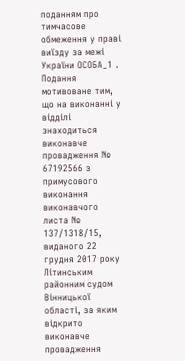поданням про тимчасове обмеження у праві виїзду за межі України ОСОБА_1 . Подання мотивоване тим, що на виконанні у відділі знаходиться виконавче провадження № 67192566 з примусового виконання виконавчого листа № 137/1318/15, виданого 22 грудня 2017 року Літинським районним судом Вінницької області, за яким відкрито виконавче провадження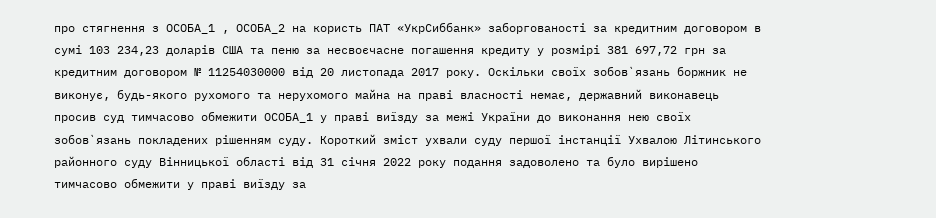про стягнення з ОСОБА_1 , ОСОБА_2 на користь ПАТ «УкрСиббанк» заборгованості за кредитним договором в сумі 103 234,23 доларів США та пеню за несвоєчасне погашення кредиту у розмірі 381 697,72 грн за кредитним договором № 11254030000 від 20 листопада 2017 року. Оскільки своїх зобов`язань боржник не виконує, будь-якого рухомого та нерухомого майна на праві власності немає, державний виконавець просив суд тимчасово обмежити ОСОБА_1 у праві виїзду за межі України до виконання нею своїх зобов`язань покладених рішенням суду. Короткий зміст ухвали суду першої інстанції Ухвалою Літинського районного суду Вінницької області від 31 січня 2022 року подання задоволено та було вирішено тимчасово обмежити у праві виїзду за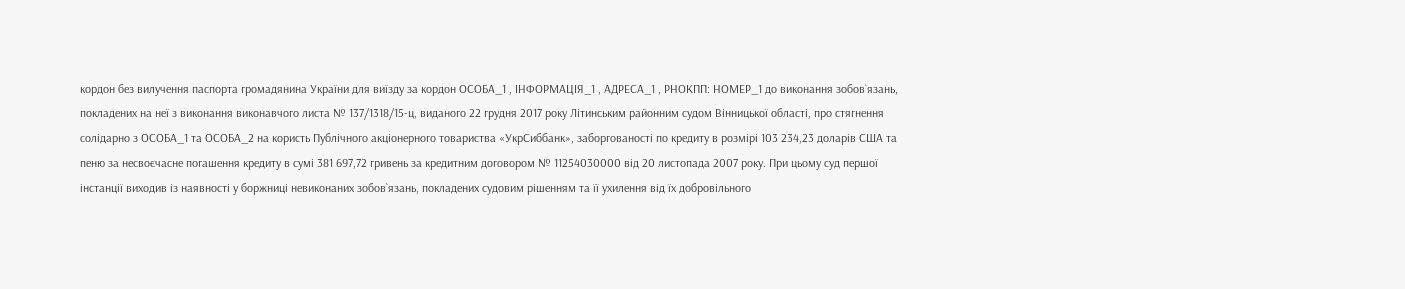кордон без вилучення паспорта громадянина України для виїзду за кордон ОСОБА_1 , ІНФОРМАЦІЯ_1 , АДРЕСА_1 , РНОКПП: НОМЕР_1 до виконання зобов`язань, покладених на неї з виконання виконавчого листа № 137/1318/15-ц, виданого 22 грудня 2017 року Літинським районним судом Вінницької області, про стягнення солідарно з ОСОБА_1 та ОСОБА_2 на користь Публічного акціонерного товариства «УкрСиббанк», заборгованості по кредиту в розмірі 103 234,23 доларів США та пеню за несвоєчасне погашення кредиту в сумі 381 697,72 гривень за кредитним договором № 11254030000 від 20 листопада 2007 року. При цьому суд першої інстанції виходив із наявності у боржниці невиконаних зобов`язань, покладених судовим рішенням та її ухилення від їх добровільного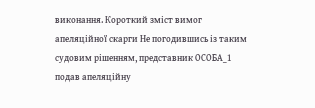виконання. Короткий зміст вимог апеляційної скарги Не погодившись із таким судовим рішенням, представник ОСОБА_1 подав апеляційну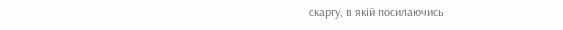скаргу, в якій посилаючись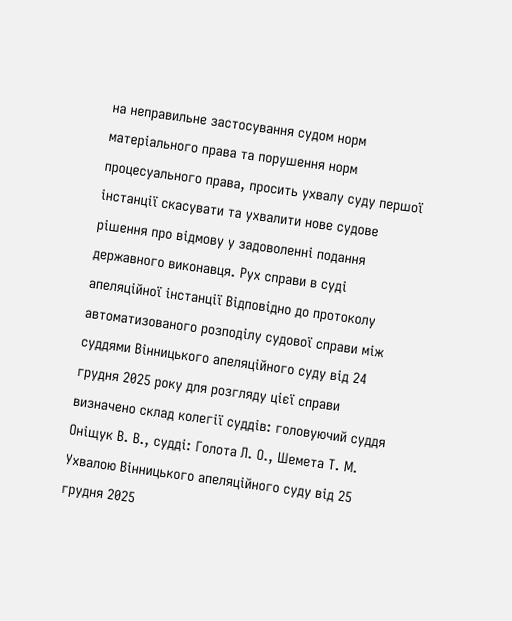на неправильне застосування судом норм матеріального права та порушення норм процесуального права, просить ухвалу суду першої інстанції скасувати та ухвалити нове судове рішення про відмову у задоволенні подання державного виконавця. Рух справи в суді апеляційної інстанції Відповідно до протоколу автоматизованого розподілу судової справи між суддями Вінницького апеляційного суду від 24 грудня 2025 року для розгляду цієї справи визначено склад колегії суддів: головуючий суддя Оніщук В. В., судді: Голота Л. О., Шемета Т. М. Ухвалою Вінницького апеляційного суду від 25 грудня 2025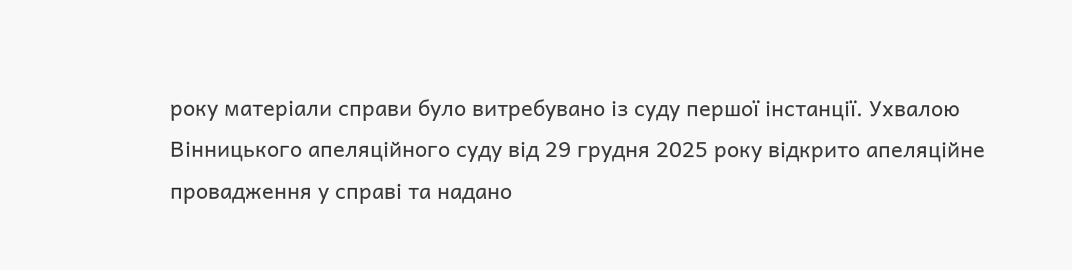року матеріали справи було витребувано із суду першої інстанції. Ухвалою Вінницького апеляційного суду від 29 грудня 2025 року відкрито апеляційне провадження у справі та надано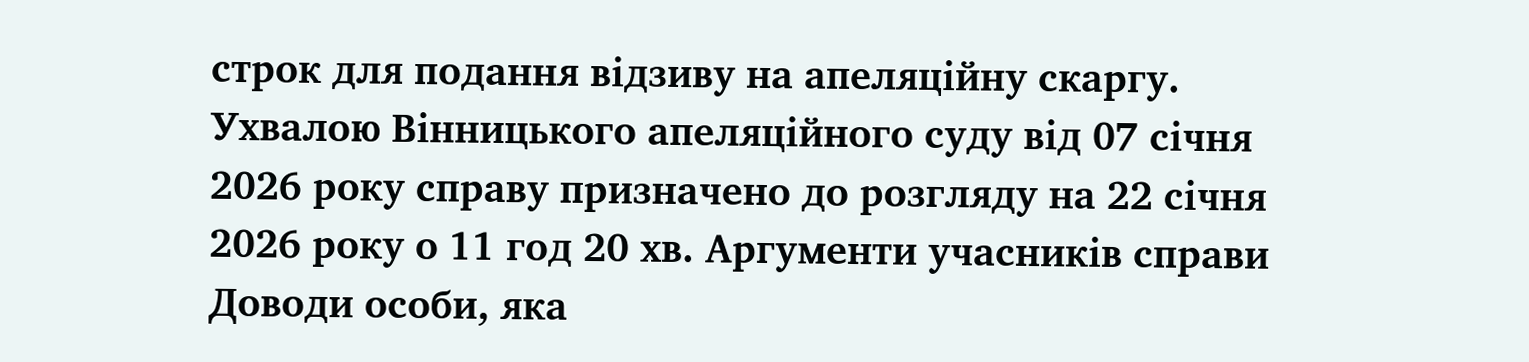строк для подання відзиву на апеляційну скаргу. Ухвалою Вінницького апеляційного суду від 07 січня 2026 року справу призначено до розгляду на 22 січня 2026 року о 11 год 20 хв. Аргументи учасників справи Доводи особи, яка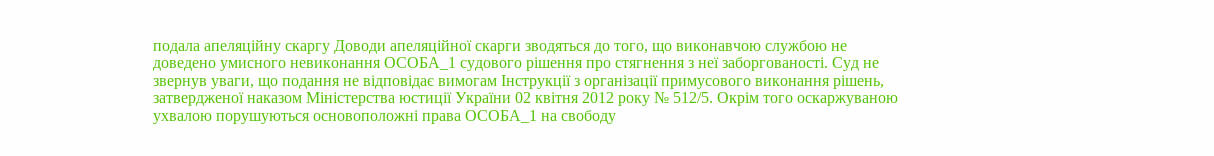подала апеляційну скаргу Доводи апеляційної скарги зводяться до того, що виконавчою службою не доведено умисного невиконання ОСОБА_1 судового рішення про стягнення з неї заборгованості. Суд не звернув уваги, що подання не відповідає вимогам Інструкції з організації примусового виконання рішень, затвердженої наказом Міністерства юстиції України 02 квітня 2012 року № 512/5. Окрім того оскаржуваною ухвалою порушуються основоположні права ОСОБА_1 на свободу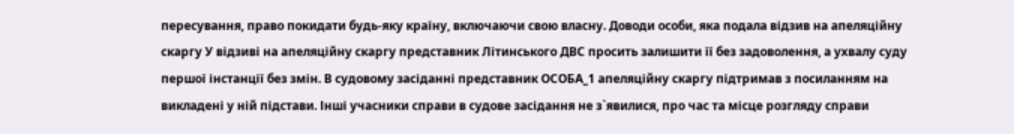пересування, право покидати будь-яку країну, включаючи свою власну. Доводи особи, яка подала відзив на апеляційну скаргу У відзиві на апеляційну скаргу представник Літинського ДВС просить залишити її без задоволення, а ухвалу суду першої інстанції без змін. В судовому засіданні представник ОСОБА_1 апеляційну скаргу підтримав з посиланням на викладені у ній підстави. Інші учасники справи в судове засідання не з`явилися, про час та місце розгляду справи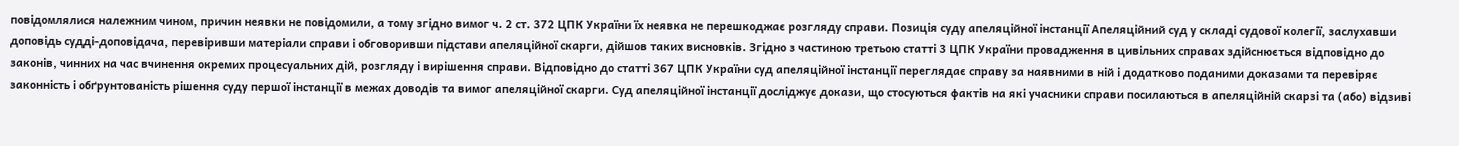повідомлялися належним чином, причин неявки не повідомили, а тому згідно вимог ч. 2 ст. 372 ЦПК України їх неявка не перешкоджає розгляду справи. Позиція суду апеляційної інстанції Апеляційний суд у складі судової колегії, заслухавши доповідь судді-доповідача, перевіривши матеріали справи і обговоривши підстави апеляційної скарги, дійшов таких висновків. Згідно з частиною третьою статті 3 ЦПК України провадження в цивільних справах здійснюється відповідно до законів, чинних на час вчинення окремих процесуальних дій, розгляду і вирішення справи. Відповідно до статті 367 ЦПК України суд апеляційної інстанції переглядає справу за наявними в ній і додатково поданими доказами та перевіряє законність і обґрунтованість рішення суду першої інстанції в межах доводів та вимог апеляційної скарги. Суд апеляційної інстанції досліджує докази, що стосуються фактів на які учасники справи посилаються в апеляційній скарзі та (або) відзиві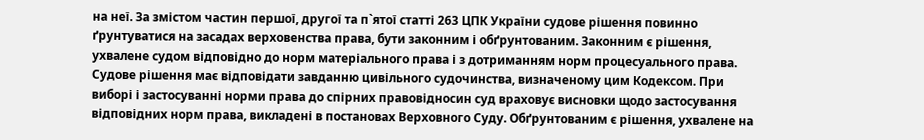на неї. За змістом частин першої, другої та п`ятої статті 263 ЦПК України судове рішення повинно ґрунтуватися на засадах верховенства права, бути законним і обґрунтованим. Законним є рішення, ухвалене судом відповідно до норм матеріального права і з дотриманням норм процесуального права. Судове рішення має відповідати завданню цивільного судочинства, визначеному цим Кодексом. При виборі і застосуванні норми права до спірних правовідносин суд враховує висновки щодо застосування відповідних норм права, викладені в постановах Верховного Суду. Обґрунтованим є рішення, ухвалене на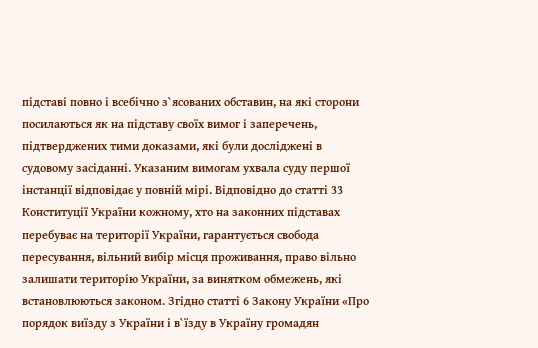підставі повно і всебічно з`ясованих обставин, на які сторони посилаються як на підставу своїх вимог і заперечень, підтверджених тими доказами, які були досліджені в судовому засіданні. Указаним вимогам ухвала суду першої інстанції відповідає у повній мірі. Відповідно до статті 33 Конституції України кожному, хто на законних підставах перебуває на території України, гарантується свобода пересування, вільний вибір місця проживання, право вільно залишати територію України, за винятком обмежень, які встановлюються законом. Згідно статті 6 Закону України «Про порядок виїзду з України і в`їзду в Україну громадян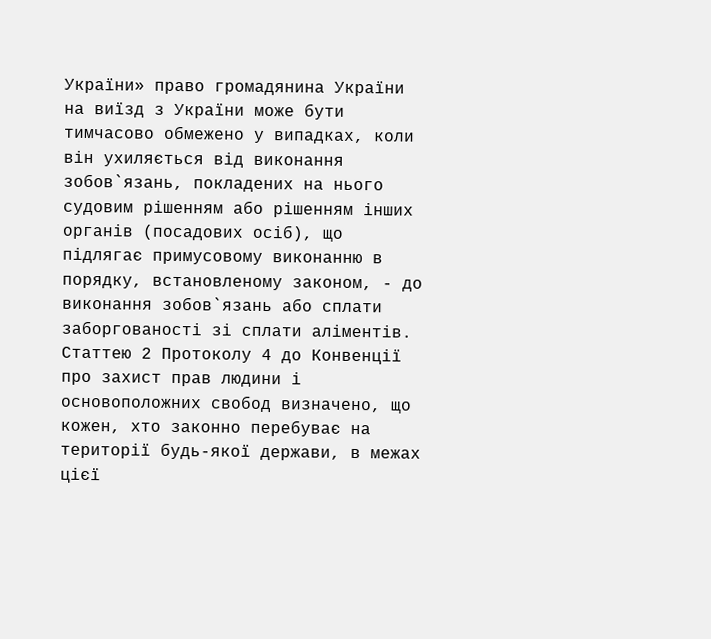України» право громадянина України на виїзд з України може бути тимчасово обмежено у випадках, коли він ухиляється від виконання зобов`язань, покладених на нього судовим рішенням або рішенням інших органів (посадових осіб), що підлягає примусовому виконанню в порядку, встановленому законом, - до виконання зобов`язань або сплати заборгованості зі сплати аліментів. Статтею 2 Протоколу 4 до Конвенції про захист прав людини і основоположних свобод визначено, що кожен, хто законно перебуває на території будь-якої держави, в межах цієї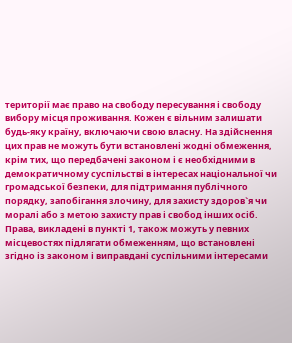території має право на свободу пересування і свободу вибору місця проживання. Кожен є вільним залишати будь-яку країну, включаючи свою власну. На здійснення цих прав не можуть бути встановлені жодні обмеження, крім тих, що передбачені законом і є необхідними в демократичному суспільстві в інтересах національної чи громадської безпеки, для підтримання публічного порядку, запобігання злочину, для захисту здоров`я чи моралі або з метою захисту прав і свобод інших осіб. Права, викладені в пункті 1, також можуть у певних місцевостях підлягати обмеженням, що встановлені згідно із законом і виправдані суспільними інтересами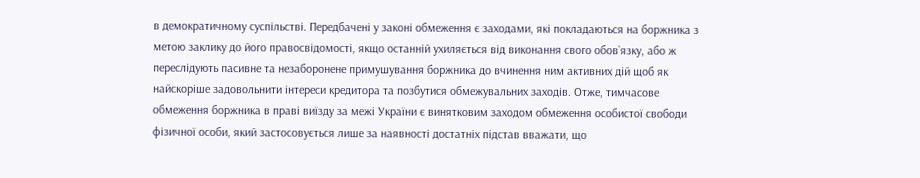в демократичному суспільстві. Передбачені у законі обмеження є заходами, які покладаються на боржника з метою заклику до його правосвідомості, якщо останній ухиляється від виконання свого обов`язку, або ж переслідують пасивне та незаборонене примушування боржника до вчинення ним активних дій щоб як найскоріше задовольнити інтереси кредитора та позбутися обмежувальних заходів. Отже, тимчасове обмеження боржника в праві виїзду за межі України є винятковим заходом обмеження особистої свободи фізичної особи, який застосовується лише за наявності достатніх підстав вважати, що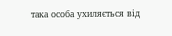така особа ухиляється від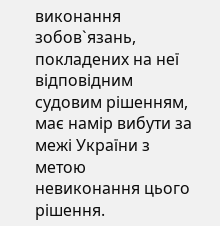виконання зобов`язань, покладених на неї відповідним судовим рішенням, має намір вибути за межі України з метою невиконання цього рішення.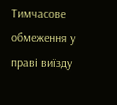Тимчасове обмеження у праві виїзду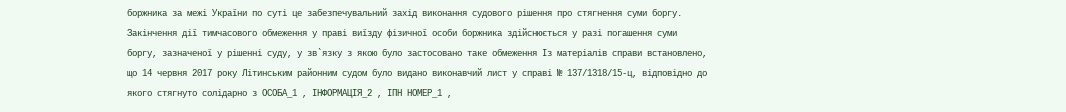боржника за межі України по суті це забезпечувальний захід виконання судового рішення про стягнення суми боргу. Закінчення дії тимчасового обмеження у праві виїзду фізичної особи боржника здійснюється у разі погашення суми боргу, зазначеної у рішенні суду, у зв`язку з якою було застосовано таке обмеження Із матеріалів справи встановлено, що 14 червня 2017 року Літинським районним судом було видано виконавчий лист у справі № 137/1318/15-ц, відповідно до якого стягнуто солідарно з ОСОБА_1 , ІНФОРМАЦІЯ_2 , ІПН НОМЕР_1 ,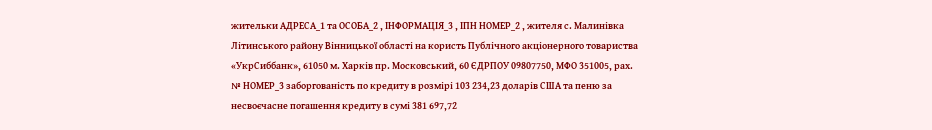жительки АДРЕСА_1 та ОСОБА_2 , ІНФОРМАЦІЯ_3 , ІПН НОМЕР_2 , жителя с. Малинівка Літинського району Вінницької області на користь Публічного акціонерного товариства «УкрСиббанк», 61050 м. Харків пр. Московський, 60 ЄДРПОУ 09807750, МФО 351005, рах. № НОМЕР_3 заборгованість по кредиту в розмірі 103 234,23 доларів США та пеню за несвоєчасне погашення кредиту в сумі 381 697,72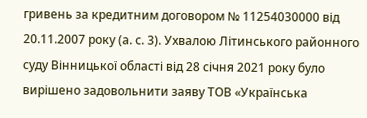гривень за кредитним договором № 11254030000 від 20.11.2007 року (а. с. 3). Ухвалою Літинського районного суду Вінницької області від 28 січня 2021 року було вирішено задовольнити заяву ТОВ «Українська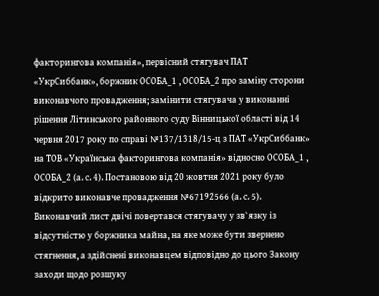факторингова компанія», первісний стягувач ПАТ «УкрСиббанк», боржник ОСОБА_1 , ОСОБА_2 про заміну сторони виконавчого провадження; замінити стягувача у виконанні рішення Літинського районного суду Вінницької області від 14 червня 2017 року по справі №137/1318/15-ц з ПАТ «УкрСиббанк» на ТОВ «Українська факторингова компанія» відносно ОСОБА_1 , ОСОБА_2 (а. с. 4). Постановою від 20 жовтня 2021 року було відкрито виконавче провадження №67192566 (а. с. 5). Виконавчий лист двічі повертався стягувачу у зв`язку із відсутністю у боржника майна, на яке може бути звернено стягнення, а здійснені виконавцем відповідно до цього Закону заходи щодо розшуку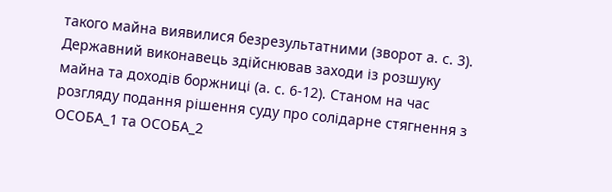такого майна виявилися безрезультатними (зворот а. с. 3). Державний виконавець здійснював заходи із розшуку майна та доходів боржниці (а. с. 6-12). Станом на час розгляду подання рішення суду про солідарне стягнення з ОСОБА_1 та ОСОБА_2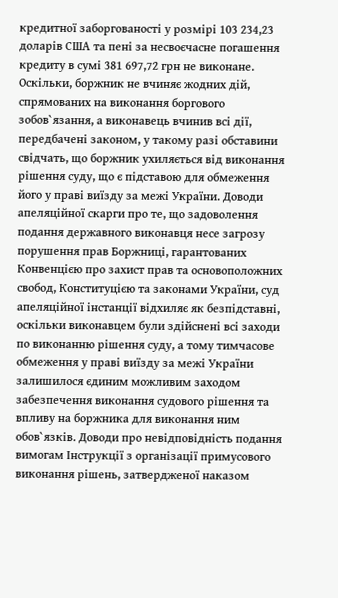кредитної заборгованості у розмірі 103 234,23 доларів США та пені за несвоєчасне погашення кредиту в сумі 381 697,72 грн не виконане. Оскільки, боржник не вчиняє жодних дій, спрямованих на виконання боргового зобов`язання, а виконавець вчинив всі дії, передбачені законом, у такому разі обставини свідчать, що боржник ухиляється від виконання рішення суду, що є підставою для обмеження його у праві виїзду за межі України. Доводи апеляційної скарги про те, що задоволення подання державного виконавця несе загрозу порушення прав Боржниці, гарантованих Конвенцією про захист прав та основоположних свобод, Конституцією та законами України, суд апеляційної інстанції відхиляє як безпідставні, оскільки виконавцем були здійснені всі заходи по виконанню рішення суду, а тому тимчасове обмеження у праві виїзду за межі України залишилося єдиним можливим заходом забезпечення виконання судового рішення та впливу на боржника для виконання ним обов`язків. Доводи про невідповідність подання вимогам Інструкції з організації примусового виконання рішень, затвердженої наказом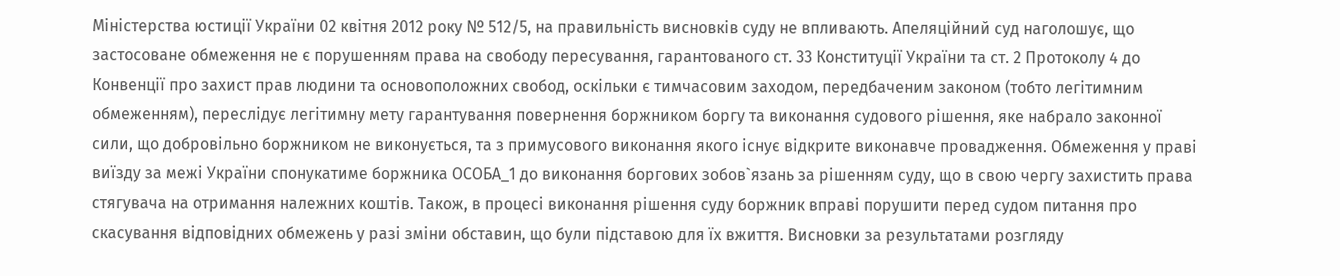Міністерства юстиції України 02 квітня 2012 року № 512/5, на правильність висновків суду не впливають. Апеляційний суд наголошує, що застосоване обмеження не є порушенням права на свободу пересування, гарантованого ст. 33 Конституції України та ст. 2 Протоколу 4 до Конвенції про захист прав людини та основоположних свобод, оскільки є тимчасовим заходом, передбаченим законом (тобто легітимним обмеженням), переслідує легітимну мету гарантування повернення боржником боргу та виконання судового рішення, яке набрало законної сили, що добровільно боржником не виконується, та з примусового виконання якого існує відкрите виконавче провадження. Обмеження у праві виїзду за межі України спонукатиме боржника ОСОБА_1 до виконання боргових зобов`язань за рішенням суду, що в свою чергу захистить права стягувача на отримання належних коштів. Також, в процесі виконання рішення суду боржник вправі порушити перед судом питання про скасування відповідних обмежень у разі зміни обставин, що були підставою для їх вжиття. Висновки за результатами розгляду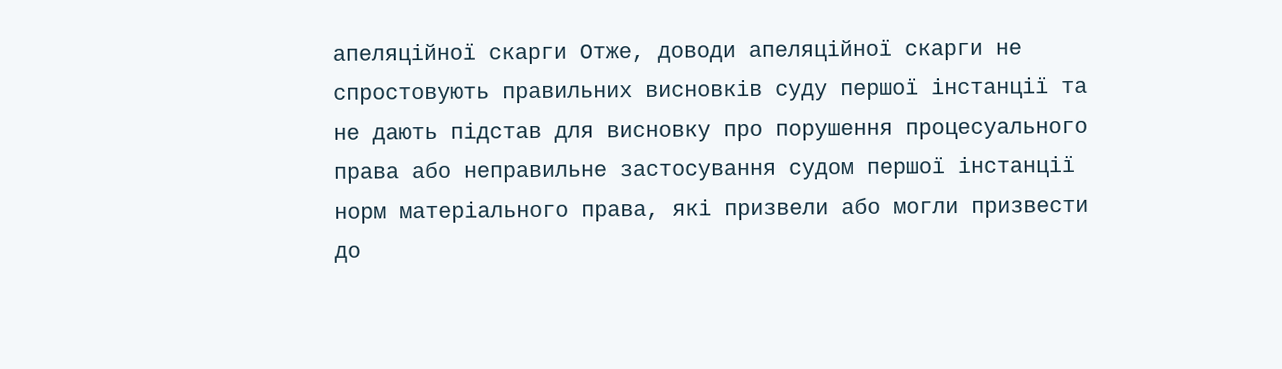апеляційної скарги Отже, доводи апеляційної скарги не спростовують правильних висновків суду першої інстанції та не дають підстав для висновку про порушення процесуального права або неправильне застосування судом першої інстанції норм матеріального права, які призвели або могли призвести до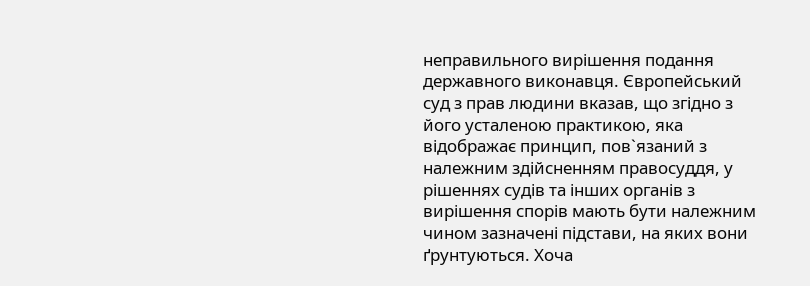неправильного вирішення подання державного виконавця. Європейський суд з прав людини вказав, що згідно з його усталеною практикою, яка відображає принцип, пов`язаний з належним здійсненням правосуддя, у рішеннях судів та інших органів з вирішення спорів мають бути належним чином зазначені підстави, на яких вони ґрунтуються. Хоча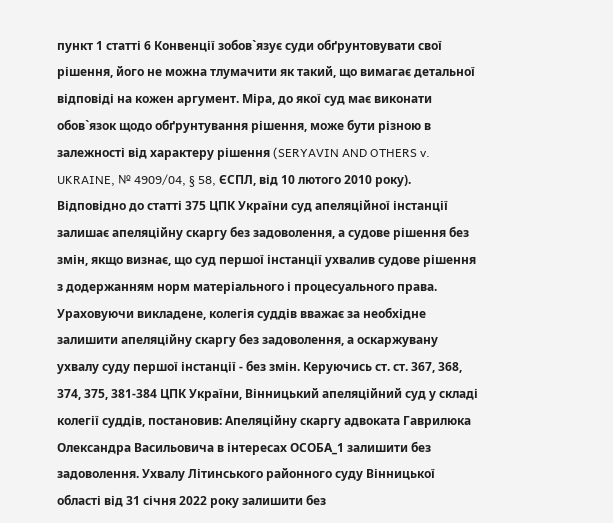пункт 1 статті 6 Конвенції зобов`язує суди обґрунтовувати свої рішення, його не можна тлумачити як такий, що вимагає детальної відповіді на кожен аргумент. Міра, до якої суд має виконати обов`язок щодо обґрунтування рішення, може бути різною в залежності від характеру рішення (SERYAVIN AND OTHERS v. UKRAINE, № 4909/04, § 58, ЄСПЛ, від 10 лютого 2010 року). Відповідно до статті 375 ЦПК України суд апеляційної інстанції залишає апеляційну скаргу без задоволення, а судове рішення без змін, якщо визнає, що суд першої інстанції ухвалив судове рішення з додержанням норм матеріального і процесуального права. Ураховуючи викладене, колегія суддів вважає за необхідне залишити апеляційну скаргу без задоволення, а оскаржувану ухвалу суду першої інстанції - без змін. Керуючись ст. ст. 367, 368, 374, 375, 381-384 ЦПК України, Вінницький апеляційний суд у складі колегії суддів, постановив: Апеляційну скаргу адвоката Гаврилюка Олександра Васильовича в інтересах ОСОБА_1 залишити без задоволення. Ухвалу Літинського районного суду Вінницької області від 31 січня 2022 року залишити без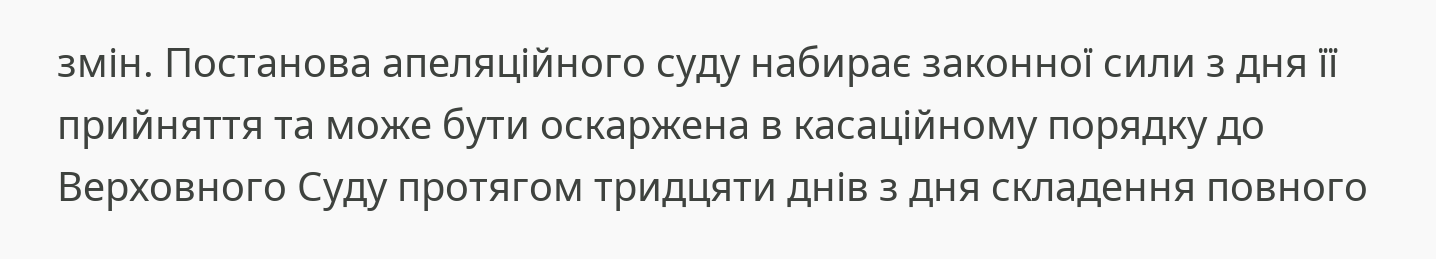змін. Постанова апеляційного суду набирає законної сили з дня її прийняття та може бути оскаржена в касаційному порядку до Верховного Суду протягом тридцяти днів з дня складення повного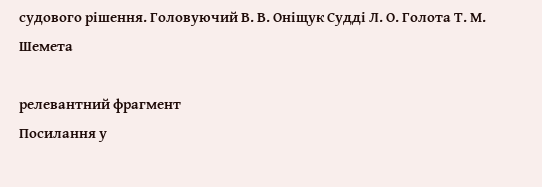судового рішення. Головуючий В. В. Оніщук Судді Л. О. Голота Т. М. Шемета

релевантний фрагмент
Посилання у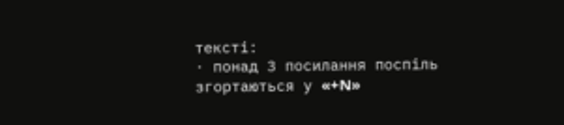тексті:
· понад 3 посилання поспіль згортаються у «+N»